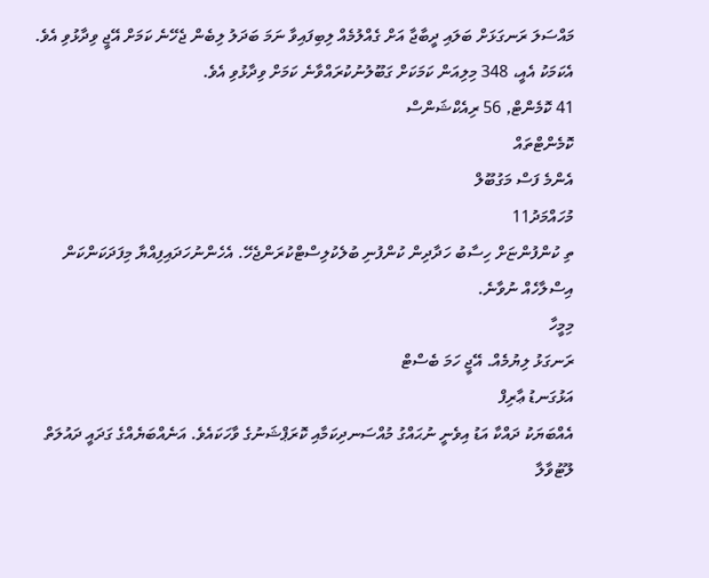މައްސަލަ ރަނގަޅަށް ބަލައި ދީބާޖާ އަށް ގެއްލުމެއް ލިބިފައިވާ ނަމަ ބަދަލު ލިބެން ޖެހޭނެ ކަމަށް އޭޖީ ވިދާޅުވި އެވެ. އެކަމަކު އެއީ، 348 މިލިއަން ކަމަކަށް ގަބޫލުނުކުރައްވާނެ ކަމަށް ވިދާޅުވި އެވެ.
41 ކޮމެންޓް, 56 ރިއެކްޝަންސް
ކޮމެންޓްތައް
އެންމެ ފަސް މަގުބޫލް
މުހައްމަދު11
ތި ކުންފުންޏަށް ހިސާބު ހަދާދިން ކުންފުނި ބުލެކުލިސްޓްކުރަންޖެހޭ. އެހެންނުހަދައިފިއްޔާ މިފަދަކަންކަން އިސްލާހެއް ނުވާނެ.
މިމީހާ
ރަނގަޅު ލިޔުމެއް. އޭޖީ ހަމަ ބެސްޓް
އަޅުގަނޑު ޢާރިފް
އެއްބަޔަކު ދައްކާ އަޑު އިވެނީ ނުޙައްގު މުއްސަނދިކަމާއި ކޮރަޕްޝަނުގެ ވާހަކައެވެ. އަނެއްބަޔެއްގެ ގަދައީ ދައުލަތް ލޫޓުވާލާ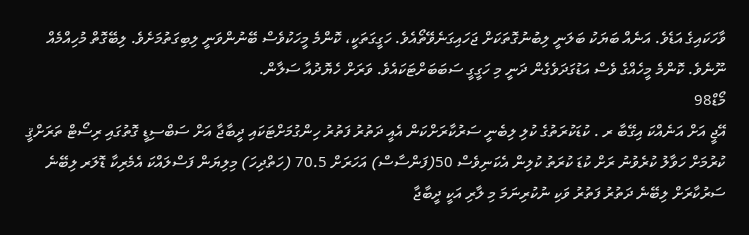ވާހަކައިގެ އަޑެވެ. އަނެއް ބަޔަކު ބަލަނީ ލިބުނުގޮތަކަށް ޖަހައިގަނެވޭތޯއެވެ. ހަގީގަތަކީ، ކޮންމެ މީހަކުވެސް ބޭނުންވަނީ ލިބިގަތުމަށެވެ. ލިބޭގޮތް މުހިއްމެއް ނޫނެވެ. ކޮންމެ މީހެއްގެ ވެސް އަޑުގަދަވެގެން ދަނީ މި ހަގީގީ ސަބަބަށްޓަކައެވެ. ވަރަށް ހެޔޮދުއާ ސަލާން.
މޯޑް98
އޭޖީ އަށް އަނެއްކަ އިގޭބާ ރ . ކުޑަކުރަތުގެ ކުލި ލިބެނީ ސަރުކާރަށްކަން އެއީ ދަތުރު ފަތުރު ހިންގުމަށްޓަކައި ދީބާޖާ އަށް ސަބްސިޑީ ގޮތުގައި ރިސޯޓް ތަރަށްޤީ ކުރުމަށް ހަވާލު ކުރެވުނު ރަށް ކުޑަ ކުރަތު ކުލިން އެކަނިވެސް 50(ފަންސާސް) އަހަރަށް 70.5 (ހަތްދިހަ) މިލިޔަން ފަސްލައްކަ އެމެރިކާ ޑޮލަރ ލިބޭނެ ސަރުކާރަށް ލިބޭނެ ދަތުރު ފަތުރު ވަކި ނުކުރިނަމަ މި ލާރި އަކީ ދީބާޖާ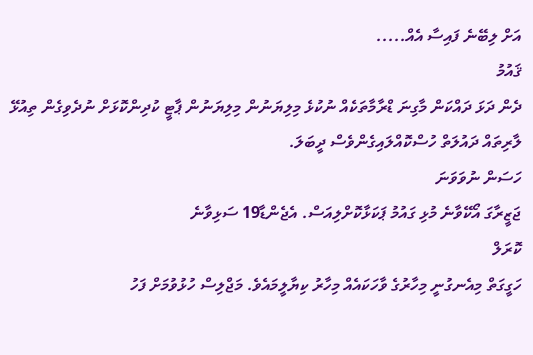އަށް ލިބޭނެ ފައިސާ އެއް.....
ޤައުމު
ދެން ދަޅަ ދައްކަން މާގިނަ ޑްރާމާތަކެއް ނުކުޅެ މިލިޔަނުން މިލިޔަނުން ޕާޓީ ކުދިންކޮޅަށް ނުދެވިގެން ތިއުޅޭ ލާރިތައް ދައުލަތް ހުސްކޮއްލައިގެންވެސް ދީބަލަ.
ހަސަން ނުވަވަނަ
ޖަޒީރާގަ އޯކޭވާނެ މުޅި ގައުމު ޕަކަޅާކޮށްލިއަސް. އެޖެންޑާ19 ސަޅިވާނެ
ކޮރަލް
ހަގީގަތް މިއެނގުނީ މިހާރުގެ ވާހަކައެއް މިހާރު ކިޔާލީމައެވެ. މަޖްލިސް ހުޅުވުމަށް ފަހު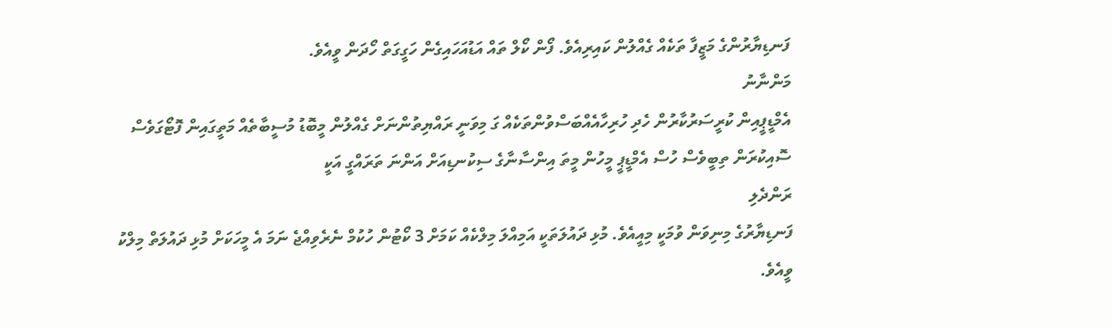ފަނޑިޔާރުންގެ މަޒީފާ ތަކެއް ގެއްލުން ކައިރިއެވެ. ފޯން ކޯލް ތައް އަޑުއަހައިގެން ހަގީގަތް ހޯދަން ވީއެވެ.
މަންނާނު
އެމްޑީޕީއިން ކުރީސަރުކާރުން ހެދި ހުރިހާއެއްބަސްވުންތަކެއް ގަ މިވަނީ ރައްޔިތުންނަށް ގެއްލުން މީބޮޑު މުސީބާތެއް މަތީގައިން ފޮޓޯގަވެސް ސޮއިކުރަން ތިބީވެސް ހުސް އެމްޑީޕީ މީހުން މީތަ އިންސާނާގެ ސިކުނޑިއަށް އަންނަ ތަރައްގީ އަކީ
ރަންދެލި
ފަނޑިޔާރުގެ މިނިވަން ވުމަކީ މިއީއެވެ. މުޅި ދައުލަތަކީ އަމިއްލަ މިލްކެއް ކަމަށް 3 ކޯޓުން ހުކުމް ނެރެވިއްޖެ ނަމަ އެ މީހަކަށް މުޅި ދައުލަތް މިލްކު ވީއެވެ.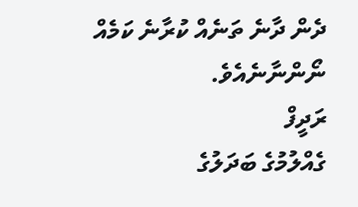ދެން ދާނެ ތަނެއް ކުރާނެ ކަމެއް ނޯންނާނެއެވެ.
ރަދީފް
ގެއްލުމުގެ ބަދަލުގެ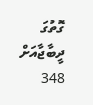ގޮތުގަ ދީބާޖާއަށް 348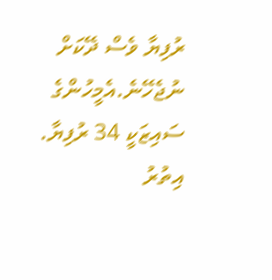ރުފިޔާ ވެސް ދޭކަށް ނުޖެހޭނެ.އެމީހުންގެ ސައިޒަކީ 34 ރުފިޔާ.
އިތުރު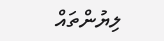ލިޔުންތައް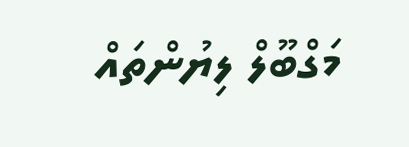މަގްބޫލް ލިޔުންތައް